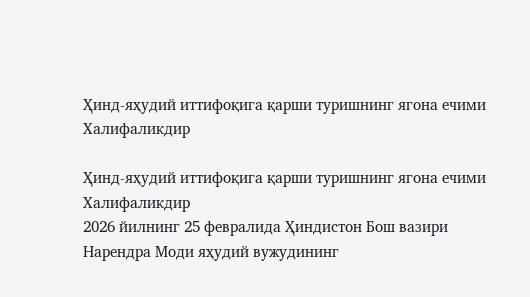Ҳинд-яҳудий иттифоқига қарши туришнинг ягона ечими Халифаликдир

Ҳинд-яҳудий иттифоқига қарши туришнинг ягона ечими Халифаликдир
2026 йилнинг 25 февралида Ҳиндистон Бош вазири Нарендра Моди яҳудий вужудининг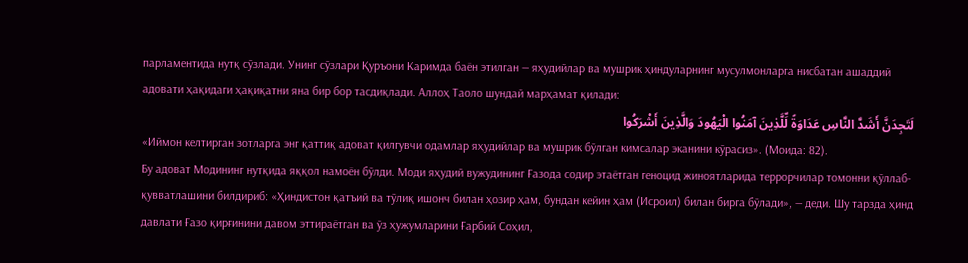парламентида нутқ сўзлади. Унинг сўзлари Қуръони Каримда баён этилган — яҳудийлар ва мушрик ҳиндуларнинг мусулмонларга нисбатан ашаддий адовати ҳақидаги ҳақиқатни яна бир бор тасдиқлади. Аллоҳ Таоло шундай марҳамат қилади:
لَتَجِدَنَّ أَشَدَّ النَّاسِ عَدَاوَةً لِّلَّذِينَ آمَنُوا الْيَهُودَ وَالَّذِينَ أَشْرَكُوا
«Иймон келтирган зотларга энг қаттиқ адоват қилгувчи одамлар яҳудийлар ва мушрик бўлган кимсалар эканини кўрасиз». (Моида: 82).
Бу адоват Модининг нутқида яққол намоён бўлди. Моди яҳудий вужудининг Ғазода содир этаётган геноцид жиноятларида террорчилар томонни қўллаб-қувватлашини билдириб: «Ҳиндистон қатъий ва тўлиқ ишонч билан ҳозир ҳам, бундан кейин ҳам (Исроил) билан бирга бўлади», — деди. Шу тарзда ҳинд давлати Ғазо қирғинини давом эттираётган ва ўз ҳужумларини Ғарбий Соҳил,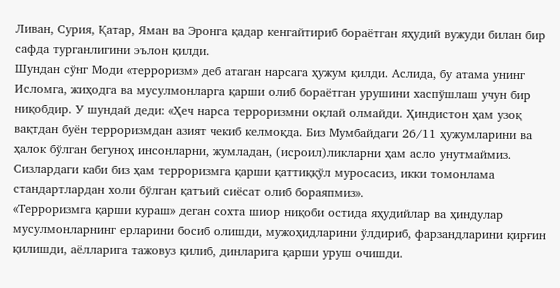Ливан, Сурия, Қатар, Яман ва Эронга қадар кенгайтириб бораётган яҳудий вужуди билан бир сафда турганлигини эълон қилди.
Шундан сўнг Моди «терроризм» деб атаган нарсага ҳужум қилди. Аслида, бу атама унинг Исломга, жиҳодга ва мусулмонларга қарши олиб бораётган урушини хаспўшлаш учун бир ниқобдир. У шундай деди: «Ҳеч нарса терроризмни оқлай олмайди. Ҳиндистон ҳам узоқ вақтдан буён терроризмдан азият чекиб келмоқда. Биз Мумбайдаги 26/11 ҳужумларини ва ҳалок бўлган бегуноҳ инсонларни, жумладан, (исроил)ликларни ҳам асло унутмаймиз. Сизлардаги каби биз ҳам терроризмга қарши қаттиққўл муросасиз, икки томонлама стандартлардан холи бўлган қатъий сиёсат олиб бораяпмиз».
«Терроризмга қарши кураш» деган сохта шиор ниқоби остида яҳудийлар ва ҳиндулар мусулмонларнинг ерларини босиб олишди, мужоҳидларини ўлдириб, фарзандларини қирғин қилишди, аёлларига тажовуз қилиб, динларига қарши уруш очишди.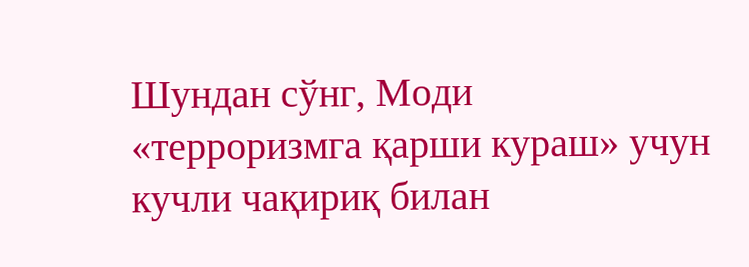Шундан сўнг, Моди «терроризмга қарши кураш» учун кучли чақириқ билан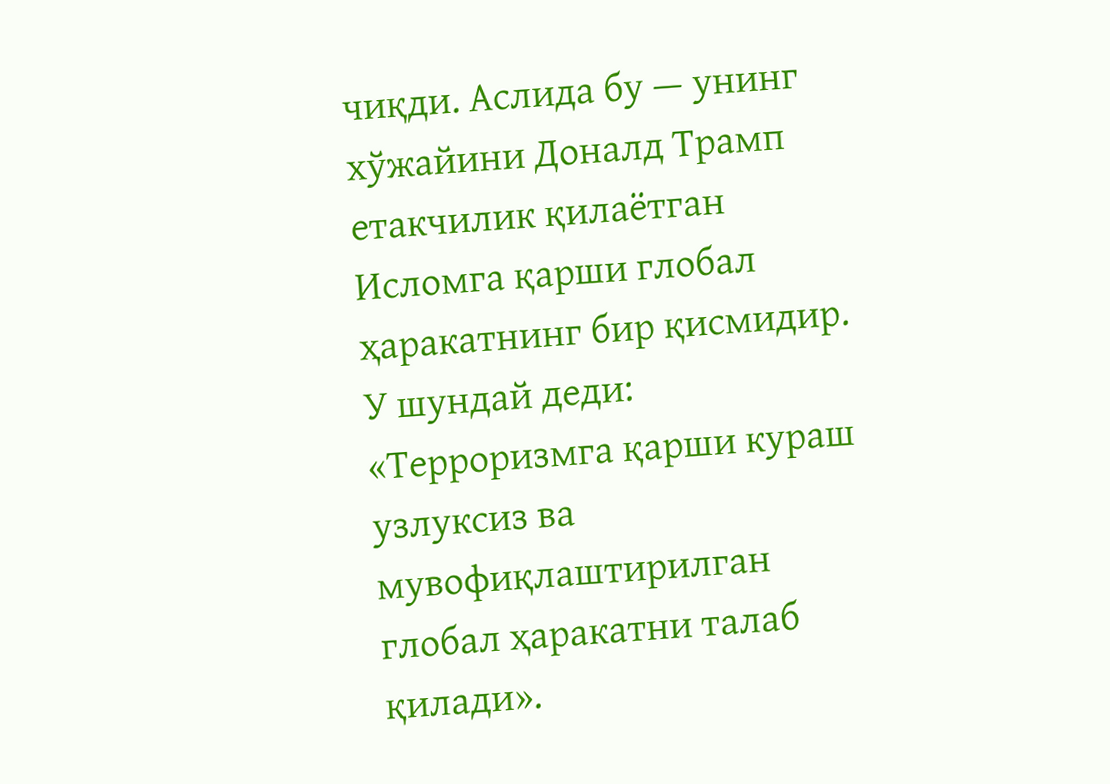чиқди. Аслида бу — унинг хўжайини Доналд Трамп етакчилик қилаётган Исломга қарши глобал ҳаракатнинг бир қисмидир. У шундай деди: «Терроризмга қарши кураш узлуксиз ва мувофиқлаштирилган глобал ҳаракатни талаб қилади».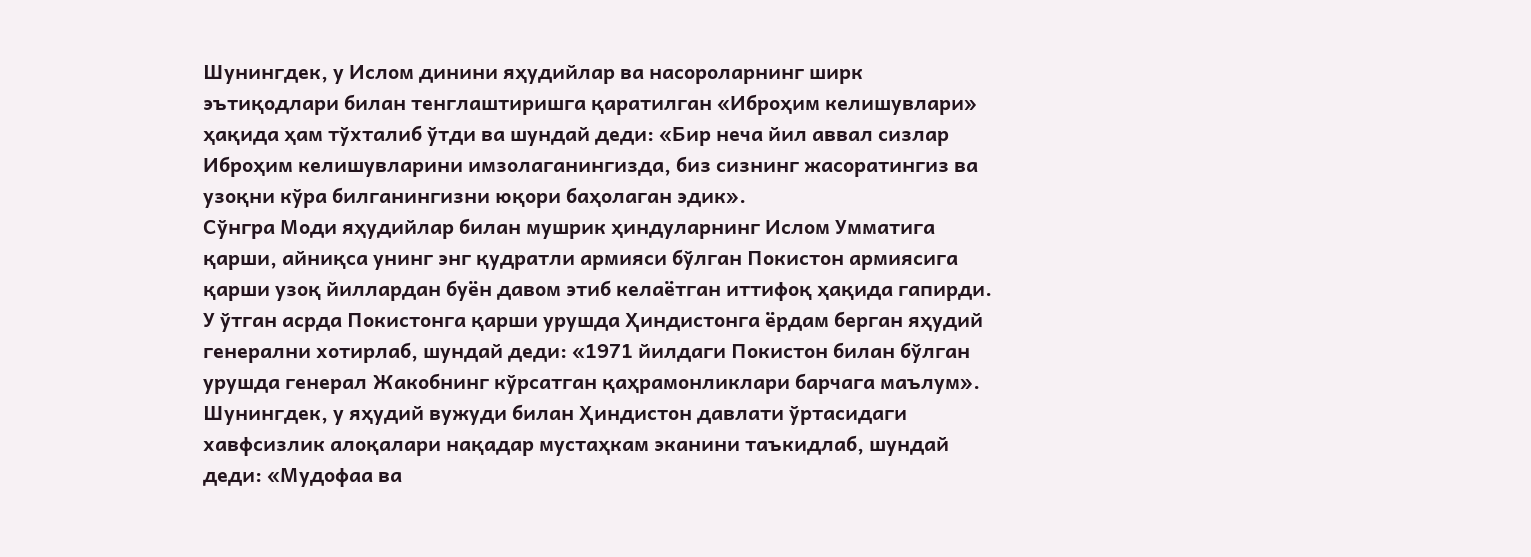Шунингдек, у Ислом динини яҳудийлар ва насороларнинг ширк эътиқодлари билан тенглаштиришга қаратилган «Иброҳим келишувлари» ҳақида ҳам тўхталиб ўтди ва шундай деди: «Бир неча йил аввал сизлар Иброҳим келишувларини имзолаганингизда, биз сизнинг жасоратингиз ва узоқни кўра билганингизни юқори баҳолаган эдик».
Сўнгра Моди яҳудийлар билан мушрик ҳиндуларнинг Ислом Умматига қарши, айниқса унинг энг қудратли армияси бўлган Покистон армиясига қарши узоқ йиллардан буён давом этиб келаётган иттифоқ ҳақида гапирди. У ўтган асрда Покистонга қарши урушда Ҳиндистонга ёрдам берган яҳудий генерални хотирлаб, шундай деди: «1971 йилдаги Покистон билан бўлган урушда генерал Жакобнинг кўрсатган қаҳрамонликлари барчага маълум».
Шунингдек, у яҳудий вужуди билан Ҳиндистон давлати ўртасидаги хавфсизлик алоқалари нақадар мустаҳкам эканини таъкидлаб, шундай деди: «Мудофаа ва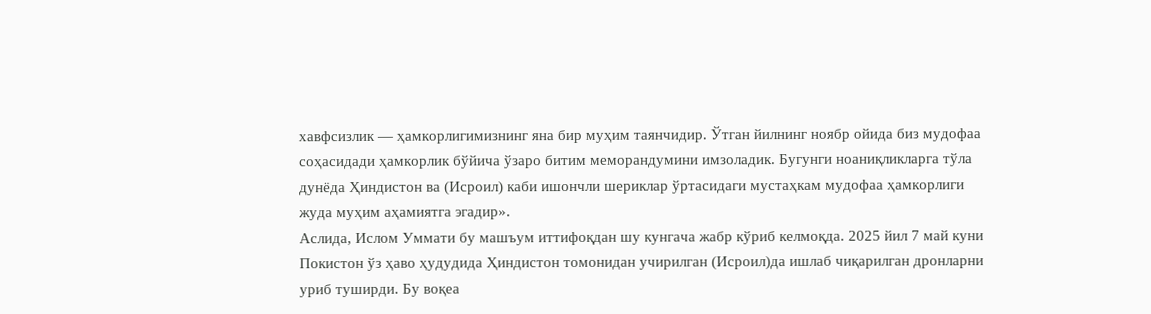хавфсизлик — ҳамкорлигимизнинг яна бир муҳим таянчидир. Ўтган йилнинг ноябр ойида биз мудофаа соҳасидади ҳамкорлик бўйича ўзаро битим меморандумини имзоладик. Бугунги ноаниқликларга тўла дунёда Ҳиндистон ва (Исроил) каби ишончли шериклар ўртасидаги мустаҳкам мудофаа ҳамкорлиги жуда муҳим аҳамиятга эгадир».
Аслида, Ислом Уммати бу машъум иттифоқдан шу кунгача жабр кўриб келмоқда. 2025 йил 7 май куни Покистон ўз ҳаво ҳудудида Ҳиндистон томонидан учирилган (Исроил)да ишлаб чиқарилган дронларни уриб туширди. Бу воқеа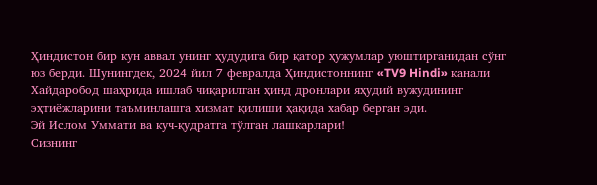Ҳиндистон бир кун аввал унинг ҳудудига бир қатор ҳужумлар уюштирганидан сўнг юз берди. Шунингдек, 2024 йил 7 февралда Ҳиндистоннинг «TV9 Hindi» канали Хайдаробод шаҳрида ишлаб чиқарилган ҳинд дронлари яҳудий вужудининг эҳтиёжларини таъминлашга хизмат қилиши ҳақида хабар берган эди.
Эй Ислом Уммати ва куч-қудратга тўлган лашкарлари!
Сизнинг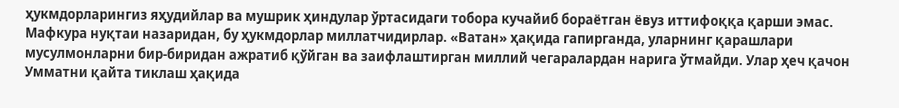ҳукмдорларингиз яҳудийлар ва мушрик ҳиндулар ўртасидаги тобора кучайиб бораётган ёвуз иттифоққа қарши эмас. Мафкура нуқтаи назаридан, бу ҳукмдорлар миллатчидирлар. «Ватан» ҳақида гапирганда, уларнинг қарашлари мусулмонларни бир-биридан ажратиб қўйган ва заифлаштирган миллий чегаралардан нарига ўтмайди. Улар ҳеч қачон Умматни қайта тиклаш ҳақида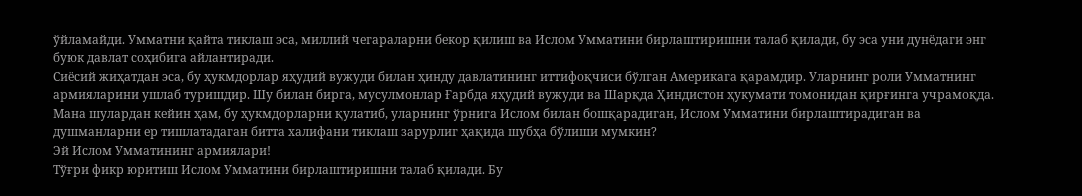ўйламайди. Умматни қайта тиклаш эса, миллий чегараларни бекор қилиш ва Ислом Умматини бирлаштиришни талаб қилади, бу эса уни дунёдаги энг буюк давлат соҳибига айлантиради.
Сиёсий жиҳатдан эса, бу ҳукмдорлар яҳудий вужуди билан ҳинду давлатининг иттифоқчиси бўлган Америкага қарамдир. Уларнинг роли Умматнинг армияларини ушлаб туришдир. Шу билан бирга, мусулмонлар Ғарбда яҳудий вужуди ва Шарқда Ҳиндистон ҳукумати томонидан қирғинга учрамоқда. Мана шулардан кейин ҳам, бу ҳукмдорларни қулатиб, уларнинг ўрнига Ислом билан бошқарадиган, Ислом Умматини бирлаштирадиган ва душманларни ер тишлатадаган битта халифани тиклаш зарурлиг ҳақида шубҳа бўлиши мумкин?
Эй Ислом Умматининг армиялари!
Тўғри фикр юритиш Ислом Умматини бирлаштиришни талаб қилади. Бу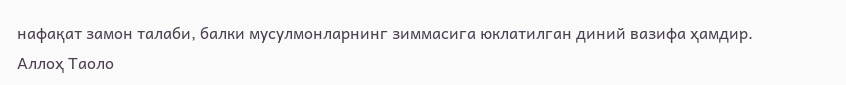нафақат замон талаби, балки мусулмонларнинг зиммасига юклатилган диний вазифа ҳамдир. Аллоҳ Таоло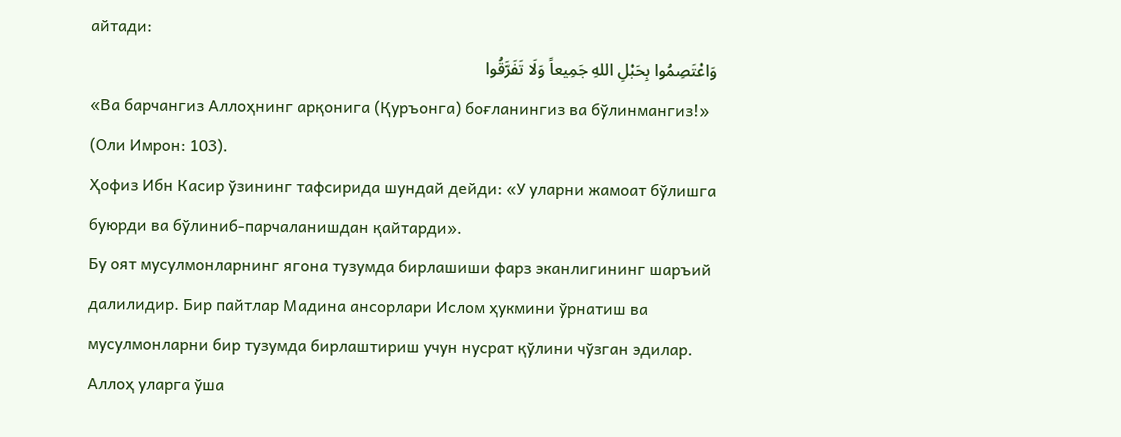айтади:
وَاعْتَصِمُوا بِحَبْلِ اللهِ جَمِيعاً وَلَا تَفَرَّقُوا
«Ва барчангиз Аллоҳнинг арқонига (Қуръонга) боғланингиз ва бўлинмангиз!» (Оли Имрон: 103).
Ҳофиз Ибн Касир ўзининг тафсирида шундай дейди: «У уларни жамоат бўлишга буюрди ва бўлиниб-парчаланишдан қайтарди».
Бу оят мусулмонларнинг ягона тузумда бирлашиши фарз эканлигининг шаръий далилидир. Бир пайтлар Мадина ансорлари Ислом ҳукмини ўрнатиш ва мусулмонларни бир тузумда бирлаштириш учун нусрат қўлини чўзган эдилар. Аллоҳ уларга ўша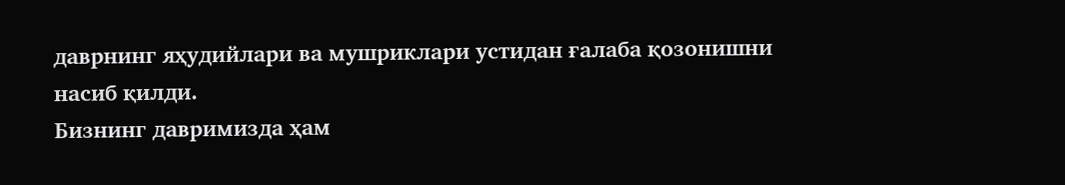даврнинг яҳудийлари ва мушриклари устидан ғалаба қозонишни насиб қилди.
Бизнинг давримизда ҳам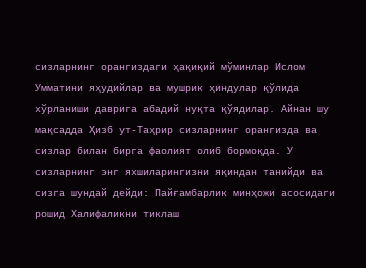сизларнинг орангиздаги ҳақиқий мўминлар Ислом Умматини яҳудийлар ва мушрик ҳиндулар қўлида хўрланиши даврига абадий нуқта қўядилар. Айнан шу мақсадда Ҳизб ут-Таҳрир сизларнинг орангизда ва сизлар билан бирга фаолият олиб бормоқда. У сизларнинг энг яхшиларингизни яқиндан танийди ва сизга шундай дейди: Пайғамбарлик минҳожи асосидаги рошид Халифаликни тиклаш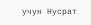учун Нусрат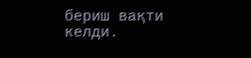бериш вақти келди.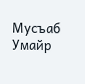Мусъаб Умайр